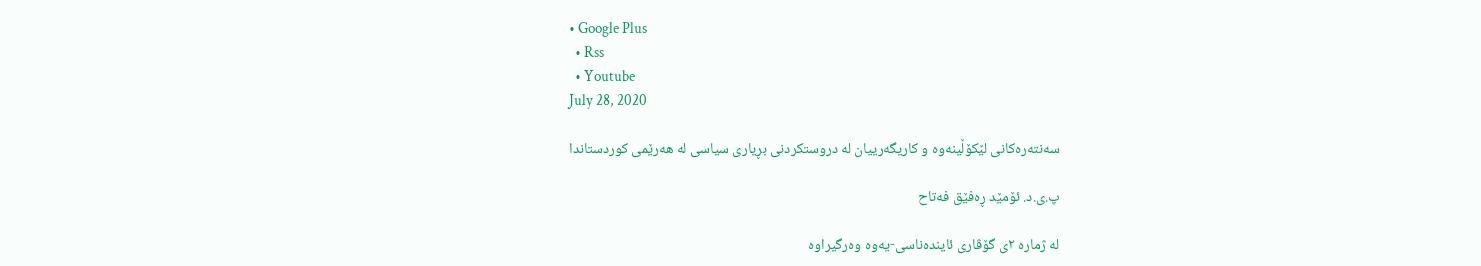• Google Plus
  • Rss
  • Youtube
July 28, 2020

سه‌نته‌ره‌كانى لێكۆڵينه‌وه‌ و كاريگه‌رييان له‌ دروستكردنى بڕيارى سياسى له هه‌رێمی كوردستاندا

پ.ی.د. ئۆمێد ڕەفێق فەتاح

لە ژمارە ٢ی گۆڤاری ئایندەناسی-یەوە وەرگیراوە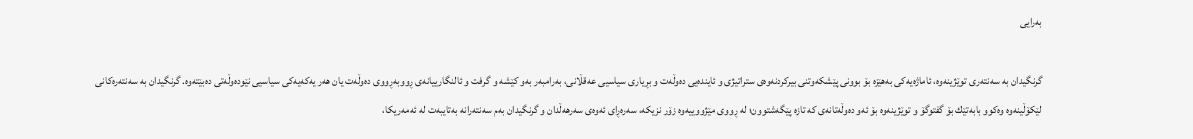بەرایی

گرنگيدان به ‌سه‌نته‌رى توێژينه‌وه،‌ ئاماژەيه‌كى به‌هێزه‌ بۆ بوونى پێشكه‌وتنى بيركردنه‌وه‌ى ستراتيژى و ئاينده‌يى ده‌وڵه‌ت و بڕيارى سياسیى عه‌قڵانى، به‌رامبه‌ر به‌و كێشه‌ و گرفت و ئالنگارييانه‌ى ڕووبه‌ڕووى ده‌وڵه‌ت يان هه‌ر يه‌كه‌يه‌كى سياسیى نێوده‌وڵه‌تى ده‌بێته‌وه‌. گرنگيدان به ‌سه‌نته‌ره‌كانى لێكۆڵينه‌وه‌ وه‌كوو بابه‌تێك بۆ گفتوگۆ و توێژينه‌وه‌ بۆ ئەو ده‌وڵه‌تانه‌ى كه‌ تازه‌ پێگه‌شتوون؛ له‌ ڕووى مێژووييه‌وه‌ زۆر نزيكه‌، سه‌ره‌ڕاى ئه‌وه‌ى سه‌رهه‌ڵدان و گرنگيدان به‌م سه‌نته‌رانه‌ به‌تايبه‌ت له‌ ئه‌مەريكا،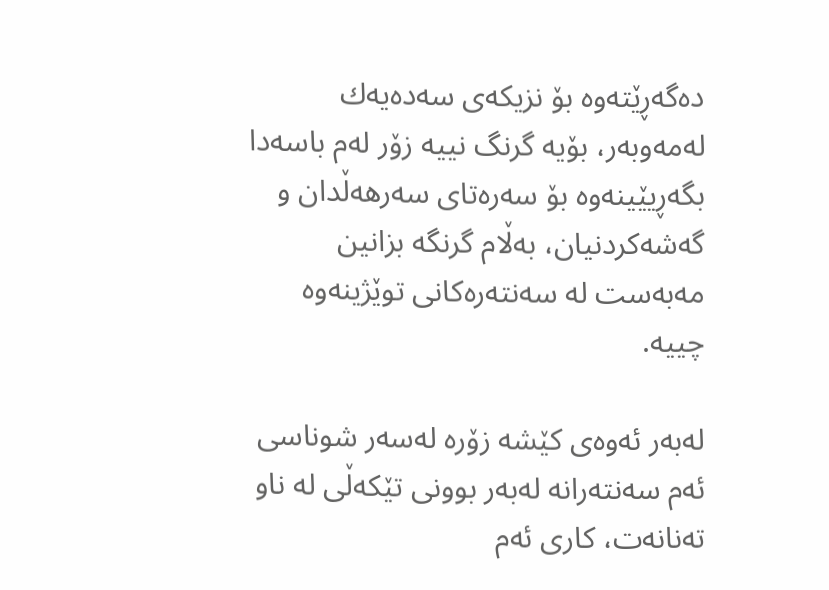ده‌گه‌ڕێته‌وه‌ بۆ نزيكه‌ى سه‌ده‌يه‌ك له‌مه‌وبه‌ر، بۆيه‌ گرنگ نييه‌ زۆر له‌م باسه‌دا بگه‌ڕيێينه‌وه‌ بۆ سه‌ره‌تاى سه‌رهه‌ڵدان و گه‌شه‌كردنيان، به‌ڵام گرنگه‌ بزانين مه‌به‌ست له‌ سه‌نته‌ره‌كانى توێژينه‌وه‌ چييه.

له‌به‌ر ئه‌وه‌ى كێشه‌ زۆره‌ له‌سه‌ر شوناسى ئه‌م سه‌نته‌رانه‌ له‌به‌ر بوونى تێكه‌ڵى له‌ ناو ته‌نانه‌ت، كارى ئه‌م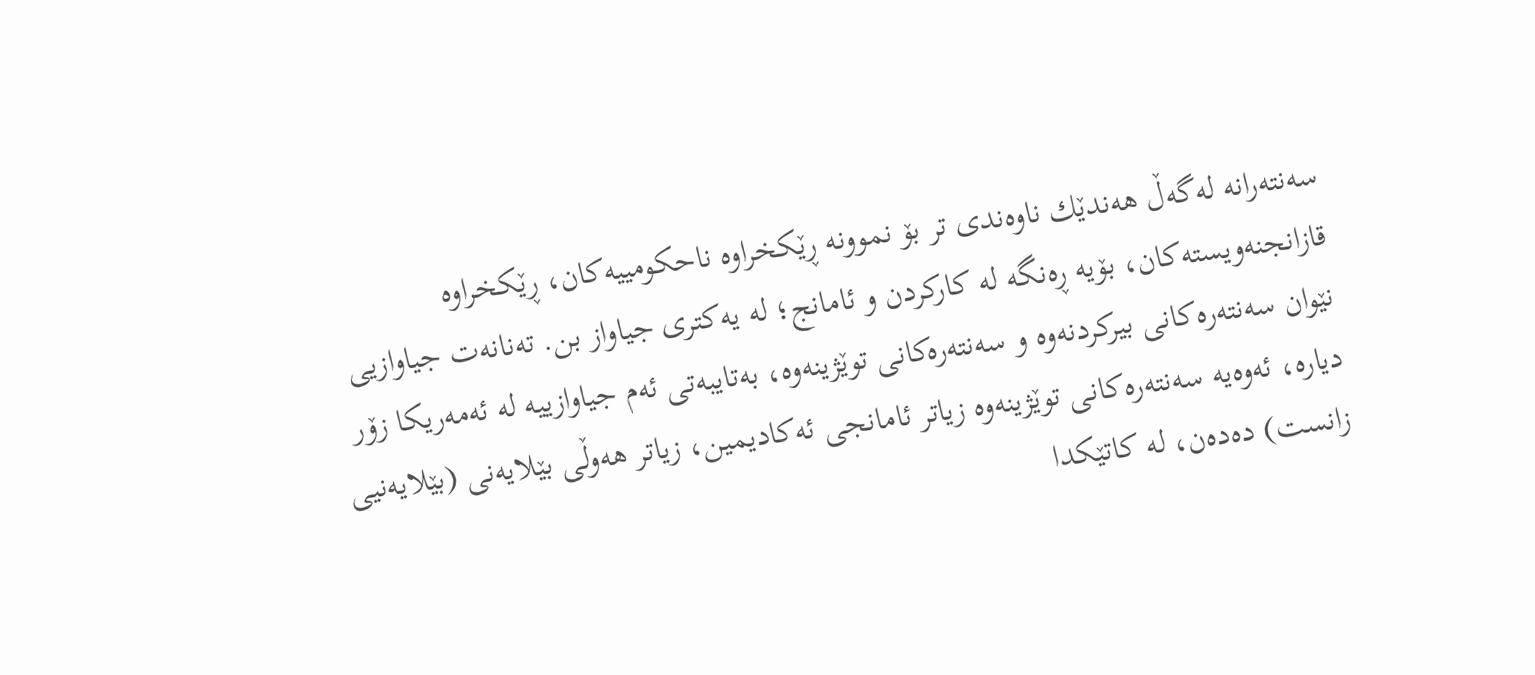سه‌نته‌رانه‌ له‌گه‌ڵ هه‌ندێك ناوه‌ندى تر بۆ نموونه‌ ڕێكخراوه‌ ناحكوميیه‌كان، ڕێكخراوه‌ قازانجنه‌ويسته‌كان، بۆيه‌ ڕە‌نگه‌ له‌ كاركردن و ئامانج؛ له ‌يه‌كترى جياواز بن. ته‌نانه‌ت جياوازیى نێوان سه‌نته‌ره‌كانى بيركردنه‌وه‌ و سه‌نته‌ر‌ە‌كانى توێژينه‌وه،‌ به‌تايبه‌تى ئه‌م جياوازييه‌ له‌ ئه‌مەريكا زۆر دياره‌، ئه‌وه‌يه‌ سه‌نته‌ره‌كانى توێژينه‌وه‌ زياتر ئامانجى ئه‌كاديمين، زياتر هه‌وڵى بێلايه‌نى (بێلايه‌نیى زانست) ده‌ده‌ن، له‌ كاتێكدا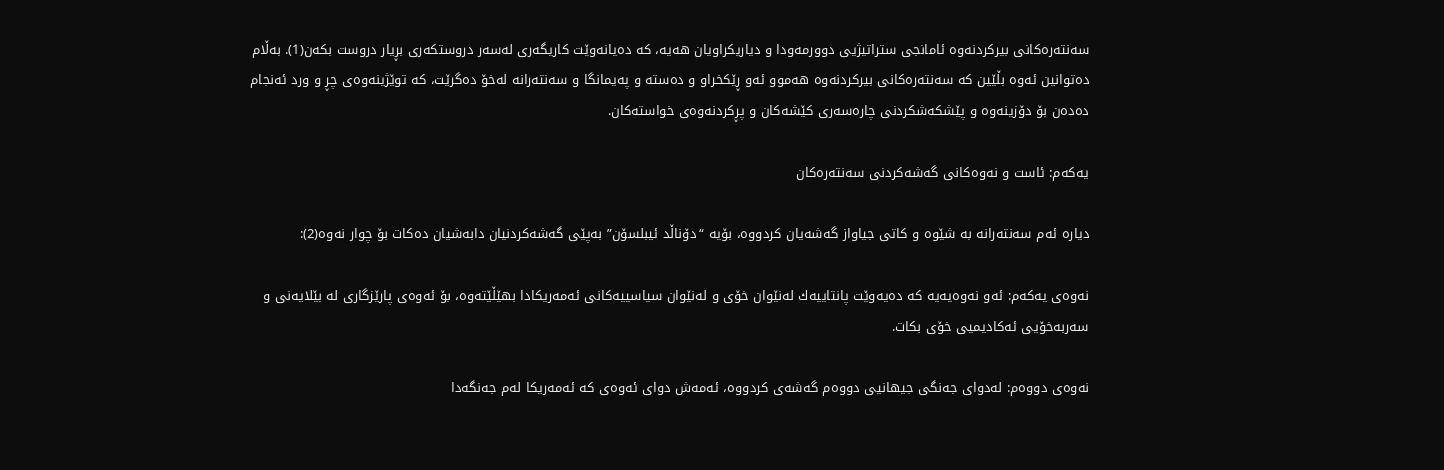سه‌نته‌ره‌كانى بيركردنه‌وه‌ ئامانجى ستراتيژیى دوورمه‌ودا و دياريكراويان هه‌يه‌، كه‌ ده‌يانه‌وێت كاريگه‌رى له‌سه‌ر دروستكه‌رى بڕيار دروست بكه‌ن(1). به‌ڵام ده‌توانين ئه‌وه‌ بڵێين كه‌ سه‌نته‌ره‌كانى بيركردنه‌وه‌ هه‌موو ئه‌و ڕێكخراو و ده‌سته ‌و په‌يمانگا و سه‌نته‌رانه‌ له‌خۆ ده‌گرێت، كه‌ توێژينه‌وه‌ى چڕ و ورد ئه‌نجام ده‌ده‌ن بۆ دۆزينه‌وه‌ و پێشكه‌شكردنى چاره‌سه‌رى كێشه‌كان و پڕكردنه‌وه‌ى خواسته‌كان.

يه‌كه‌م: ئاست و نه‌وه‌كانى گه‌شه‌كردنى سه‌نته‌ره‌كان

دياره‌ ئه‌م سه‌نته‌رانه‌ به‌ شێوه‌ و كاتی جياواز گه‌شه‌يان كردووه،‌ بۆيه‌ “دۆناڵد ئيبلسۆن” به‌پێی گه‌شه‌كردنيان دابه‌شيان ده‌كات بۆ چوار نه‌وه‌(2):

نه‌وه‌ى يه‌كه‌م: ئه‌و نه‌وه‌يه‌يه‌ كه‌ ده‌يه‌وێت پانتاييه‌ك له‌نێوان خۆى و له‌نێوان سياسيیه‌كانى ئه‌مەريكادا بهێڵێته‌وه، بۆ ئه‌وه‌ى پارێزگارى له‌ بێلايه‌نى و سه‌ربه‌خۆیى ئه‌كاديمیى خۆى بكات.

نه‌وه‌ى دووه‌م: له‌دواى جه‌نگى جيهانیى دووه‌م گه‌‌شەى ‌كردووه‌، ئه‌مه‌ش دواى ئه‌وه‌ى كه‌ ئه‌مەريكا له‌م جه‌نگه‌دا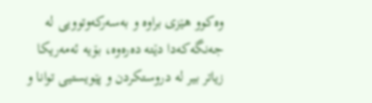وه‌كوو هێزى براوه‌ و به‌سه‌ركه‌وتوویى له‌ جه‌نگه‌كەدا‌ دێته‌ ده‌ره‌وه‌، بۆيه‌ ئه‌مەريكا زياتر بير له‌ دروستكردن و پێويستیى توانا و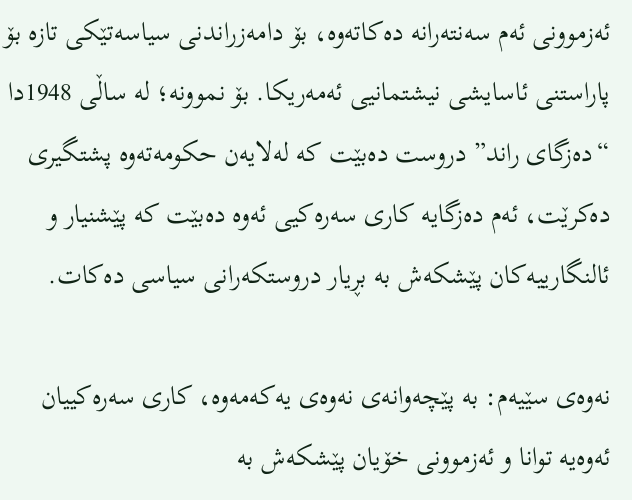ئه‌زموونى ئه‌م سه‌نته‌رانه‌ ده‌كاته‌وه‌، بۆ دامه‌زراندنى سياسه‌تێكى تازه‌ بۆ پاراستنى ئاسايشى نيشتمانیى ئه‌مەريكا. بۆ نموونه‌؛ له ‌ساڵى 1948دا “ده‌زگاى راند” دروست ده‌بێت كه‌ لەلايه‌ن حكومه‌ته‌وه‌ پشتگيرى دە‌كرێت، ئه‌م ده‌زگايه‌ كارى سه‌ره‌كیى ئه‌وه‌ ده‌بێت كه‌ پێشنيار و ئالنگارييه‌كان پێشكه‌ش به‌ بڕيار دروستكەرانى سياسی‌ ده‌كات.

نه‌وه‌ى سێيه‌م: به‌ پێچه‌وانه‌ى نه‌وه‌ى يه‌كه‌مه‌وه،‌ كارى سه‌ره‌كيیان ئه‌وه‌يه‌ توانا و ئه‌زموونى خۆيان پێشكه‌ش به‌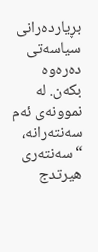بڕيارده‌رانى سياسه‌تى ده‌ره‌وه‌ بكه‌ن. له‌ نموونه‌ى ئه‌م سه‌نته‌رانه‌، “سه‌نته‌رى هيرتدج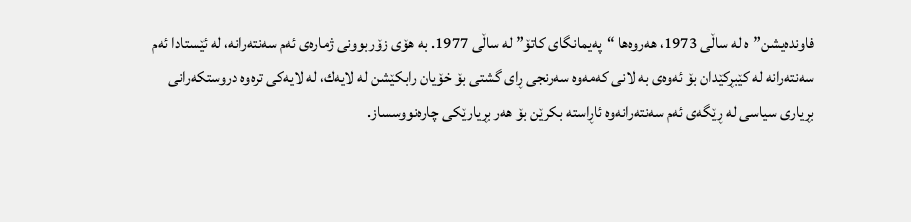فاونده‌يشن”ە له‌ ساڵى 1973، هه‌روه‌ها “په‌يمانگاى كاتۆ” له‌ ساڵى 1977. به‌ هۆى زۆربوونى ژماره‌ى ئه‌م سه‌نته‌رانه‌، له‌ ئێستادا ئه‌م سه‌نته‌رانه‌ له‌ كێبڕكێدان بۆ ئه‌وه‌ى به‌ لانى كه‌مه‌وه‌ سه‌رنجى ڕاى گشتى بۆ خۆيان رابكێشن له ‌لايه‌ك، له ‌لايه‌كى تره‌وه‌ دروستكه‌رانى بڕيارى سياسى له‌ ڕێگه‌ى ئه‌م سه‌نته‌رانەوە‌ ئاڕاسته ‌بكرێن بۆ هه‌ر بڕيارێكى چاره‌نووسساز.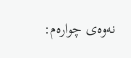نه‌وه‌ى چواره‌م: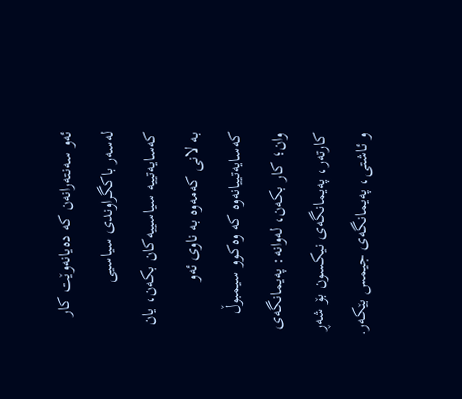ئه‌و سه‌نته‌رانه‌ن كه‌ ده‌يانه‌وێت كار له‌سه‌ر باكگراوندى سياسیى كه‌سايه‌تییه‌ سياسیيه‌كان بكه‌ن، يان به ‌لانى كه‌مه‌وه‌ به‌ ناوى ئه‌و كه‌سايه‌تيیانه‌وه‌ كه‌ وه‌كوو سيمبوڵ وان؛ كار بكه‌ن، له‌وانه: په‌يمانگه‌ى كارته‌ر، په‌يمانگه‌ى نيكسون بۆ شه‌ڕ و ئاشتى، په‌يمانگه‌ى جيمس بێكه‌ر.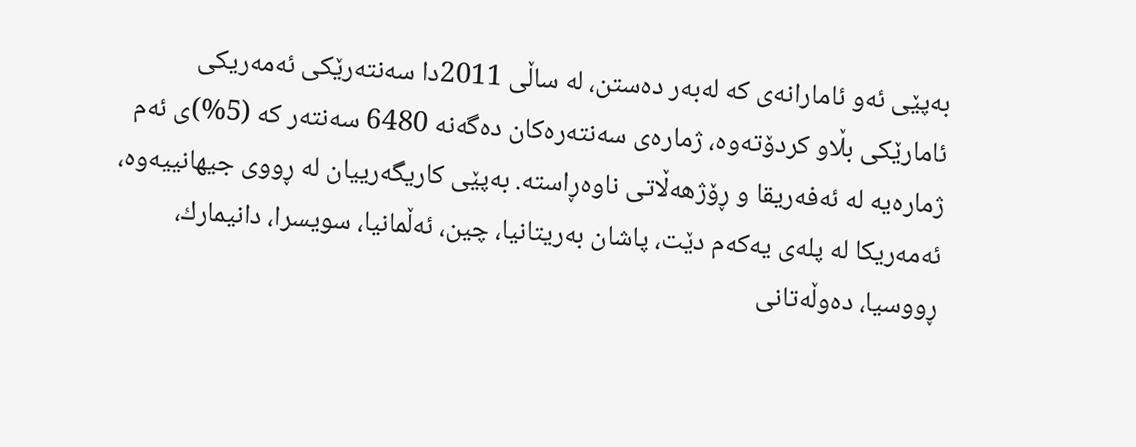به‌پێى ئه‌و ئامارانه‌ى كه‌ له‌به‌ر ده‌ستن، له‌ ساڵى 2011دا سه‌نته‌رێكى ئه‌مەريكى ئامارێكى بڵاو كردۆته‌وه‌،‌ ژماره‌ى سه‌نته‌ره‌كان دەگەنە 6480 سه‌نته‌ر كە (5%)ی ئه‌م ژماره‌يه‌ له‌ ئه‌فەريقا و ڕۆژهه‌ڵاتى ناوه‌ڕاسته‌. به‌پێى كاريگه‌رييان له‌ ڕووى جيهانيیه‌وه‌، ئه‌مەريكا له‌ پله‌ى يه‌كه‌م دێت، پاشان به‌ريتانيا، چين، ئه‌ڵمانيا، سويسرا، دانیمارك، ڕووسيا، ده‌وڵه‌تانى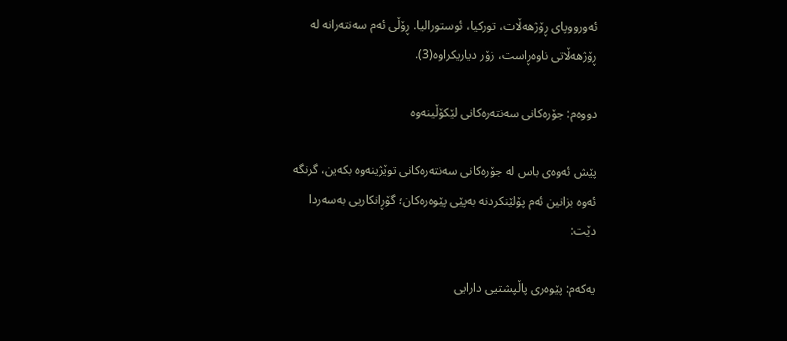ئه‌ورووپاى ڕۆژهه‌ڵات، توركيا، ئوستوراليا. ڕۆڵى ئه‌م سه‌نته‌رانه‌ له‌ ڕۆژهه‌ڵاتى ناوه‌ڕاست، زۆر دياريكراوه‌(3).

دووه‌م: جۆره‌كانى سه‌نته‌ره‌كانى لێكۆڵينه‌وه‌

پێش ئه‌وه‌ى باس له‌ جۆره‌كانى سه‌نته‌ره‌كانى توێژينه‌وه‌ بكه‌ين، گرنگه‌ ئه‌وه‌ بزانين ئه‌م پۆلێنكردنه‌ به‌پێى پێوه‌ره‌كان؛ گۆڕانكاریى به‌سه‌ردا دێت:

يه‌كه‌م: پێوه‌رى پاڵپشتیى دارايی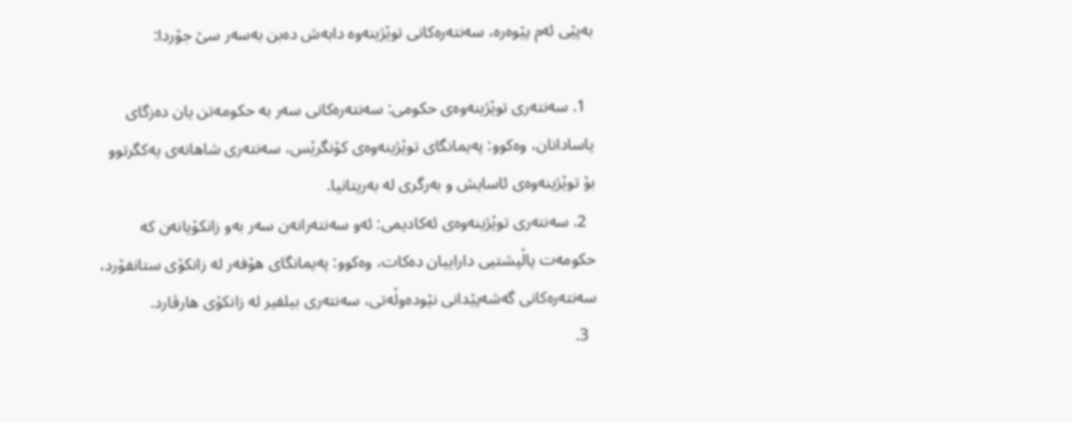به‌پێى ئه‌م پێوه‌ره‌، سه‌نته‌ره‌كانى توێژينه‌وه‌ دابه‌ش ده‌بن به‌سه‌ر سێ جۆردا:

  1. سه‌نته‌رى توێژينه‌وه‌ى حكومى: سه‌نته‌ره‌كانى سه‌ر به‌ حكومه‌تن يان ده‌زگاى ياسادانان، وه‌كوو: په‌يمانگاى توێژينه‌وه‌ى كۆنگرێس، سه‌نته‌رى شاهانه‌ى يه‌كگرتوو بۆ توێژينه‌وه‌ى ئاسايش و به‌رگرى له‌ به‌ريتانيا.
  2. سه‌نته‌رى توێژينه‌وه‌ى ئه‌كاديمى: ئه‌و سه‌نته‌رانه‌ن سه‌ر به‌و زانكۆيانه‌ن كه‌ حكومه‌ت پاڵپشتیى داراييان ده‌كات، وه‌كوو: په‌يمانگا‌ى هۆفه‌ر له‌ زانكۆى ستانفۆرد، سه‌نته‌ره‌كانى گه‌شه‌پێدانى نێوده‌وڵه‌تى، سه‌نته‌رى بيلفير له‌ زانكۆى هارڤارد.
  3.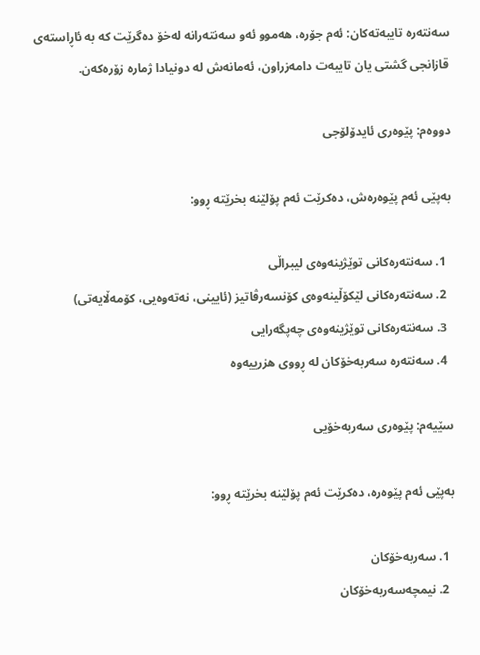سه‌نته‌ره‌ تايبه‌ته‌كان: ئه‌م جۆره‌، هه‌موو ئه‌و سه‌نته‌رانه‌ له‌خۆ ده‌گرێت كه‌ به‌ ئاڕاسته‌ى قازانجى گشتى يان تايبه‌ت دامه‌زراون، ئه‌مانه‌ش له‌ دونيادا ژماره‌ زۆره‌كه‌ن.

دووه‌م: پێوه‌رى ئايدۆلۆجى

به‌پێى ئه‌م پێوه‌ره‌ش، ده‌كرێت ئه‌م پۆلێنه‌ بخرێته‌ ڕوو:

  1. سه‌نته‌ره‌كانى توێژينه‌وه‌ى ليبراڵى
  2. سه‌نته‌ره‌كانى لێكۆڵينه‌وه‌ى كۆنسه‌رڤاتيز (ئايينى، نه‌ته‌وه‌يی، كۆمه‌ڵايه‌تی)
  3. سه‌نته‌ره‌كانى توێژينه‌وه‌ى چه‌پگه‌رايی
  4. سه‌نته‌ره‌ سه‌ربه‌خۆكان له‌ ڕووى هزرييه‌وه‌

سێيه‌م: پێوه‌رى سه‌ربه‌خۆیی

به‌پێى ئه‌م پێوه‌ره‌، ده‌كرێت ئه‌م پۆلێنه‌ بخرێته‌ ڕوو:

  1. سه‌ربه‌خۆكان
  2. نيمچه‌سه‌ربه‌خۆكان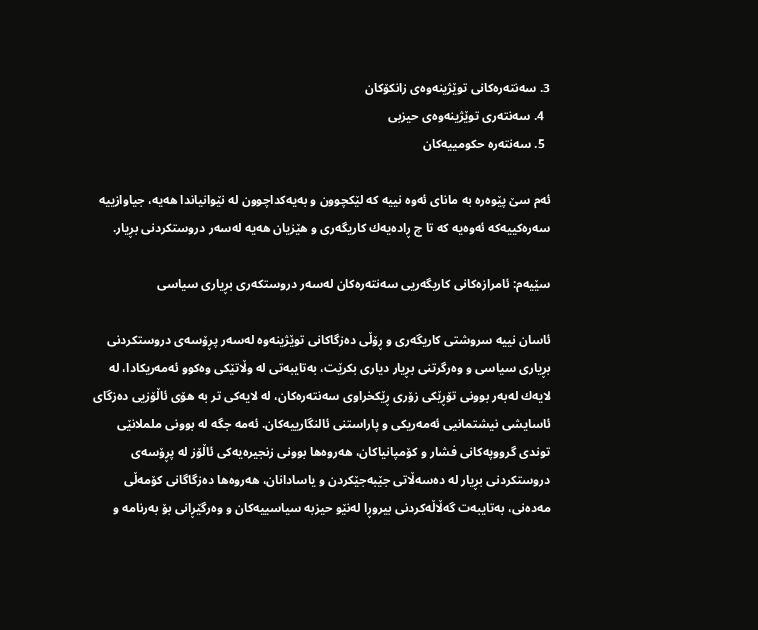3. سه‌نته‌ره‌كانى توێژينه‌وه‌ى زانكۆكان
  4. سه‌نته‌ری توێژينه‌وه‌ى حیزبى
  5. سه‌نته‌ره‌ حكومييه‌كان

ئه‌م سێ پێوه‌ره‌ به‌ ماناى ئه‌وه‌ نييه‌ كه‌ لێكچوون و به‌يه‌كداچوون له‌ نێوانياندا هەیە، جياوازييه‌ سه‌ره‌كيیه‌كه‌ ئه‌وه‌يه‌ كه‌ تا چ ڕادەیەك كاريگه‌رى و هێزيان هه‌يه‌ له‌سه‌ر دروستكردنى بڕيار.

سێيه‌م: ئامرازه‌كانى كاريگه‌ریى سه‌نته‌ره‌كان له‌سه‌ر دروستكه‌رى بڕيارى سياسى

ئاسان نييه‌ سروشتى كاريگه‌رى و ڕۆڵى ده‌زگاكانى توێژينه‌وه‌ له‌سه‌ر پڕۆسه‌ى دروستكردنى بڕيارى سياسى و وه‌رگرتنى بڕيار ديارى بكرێت، به‌تايبه‌تى له‌ وڵاتێكى وه‌كوو ئه‌مەريكادا، له‌ لايه‌ك له‌به‌ر بوونى تۆڕێكى زۆرى ڕێكخراوی سه‌نته‌ره‌كان، له‌ لايه‌كى تر به‌ هۆى ئاڵۆزیى ده‌زگاى ئاسايشى نيشتمانیى ئه‌مەريكى و پاراستنى ئالنگارييه‌كان. ئه‌مه‌ جگه‌ له‌ بوونى ململانێى توندى گرووپه‌كانى فشار و كۆمپانياكان، هه‌روه‌ها بوونى زنجيره‌يه‌كى ئاڵۆز له‌ پڕۆسه‌ى دروستكردنى بڕيار له‌ ده‌سه‌ڵاتى جێبه‌جێكردن و ياسادانان، هه‌روه‌ها ده‌زگاگانى كۆمه‌ڵى مه‌ده‌نى، به‌تايبه‌ت گه‌ڵاڵه‌كردنى بيروڕا له‌نێو حيزبه‌ سياسيیه‌كان و وه‌رگێڕانى بۆ به‌رنامه‌ و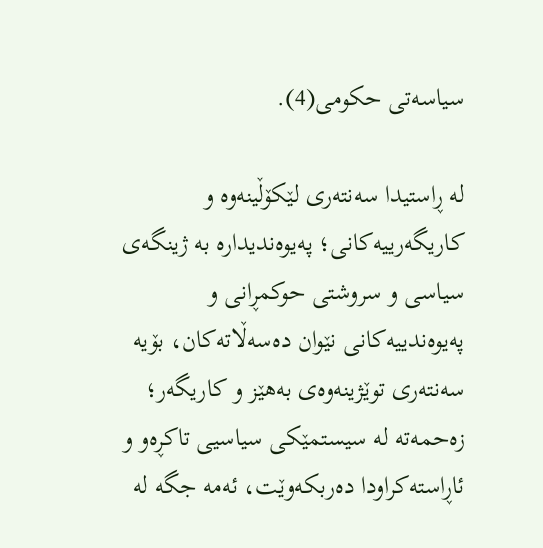سياسه‌تى حكومى(4).

له‌ ڕاستيدا سه‌نته‌رى لێكۆڵينه‌وه‌ و كاريگه‌رييه‌كانى؛ په‌يوه‌نديداره‌ به‌ ژينگه‌ى سياسى و سروشتى حوكمڕانى و په‌يوه‌ندييه‌كانى نێوان ده‌سه‌ڵاته‌كان، بۆيه‌ سه‌نته‌رى توێژينه‌وه‌ى به‌هێز و كاريگه‌ر؛ زه‌حمه‌ته‌ له‌ سيستمێكى سياسیى تاكڕە‌و و ئاڕاسته‌كراودا ده‌ربكه‌وێت، ئه‌مه‌ جگه‌ له‌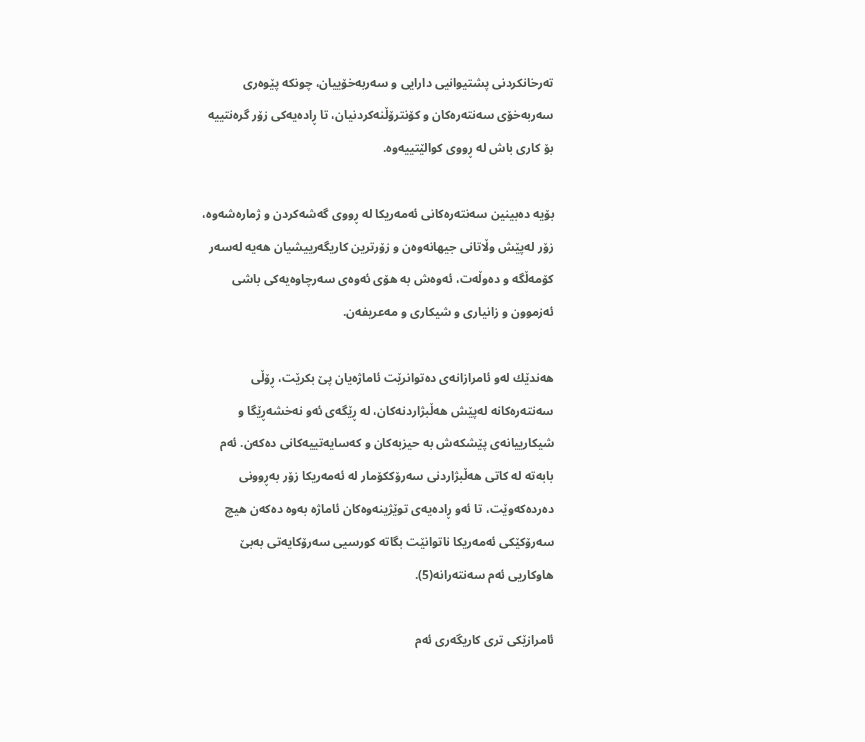ته‌رخانكردنى پشتيوانیى دارايی و سه‌ربه‌خۆييان، چونكه‌ پێوه‌رى سه‌ربه‌خۆى سه‌نته‌ره‌كان و كۆنترۆڵنه‌كردنيان، تا ڕاده‌يه‌كى زۆر گره‌نتیيه‌ بۆ كاری باش له‌ ڕووى كوالێتیيه‌وه‌.

بۆيه‌ ده‌بينين سه‌نته‌ره‌كانى ئه‌مەريكا له‌ ڕووى گه‌شه‌كردن و ژماره‌شه‌وە، زۆر له‌پێش وڵاتانى جيهانه‌وه‌ن و زۆرترين كاريگه‌ريیشيان هه‌يه‌ له‌سه‌ر كۆمه‌ڵگه‌ و ده‌وڵه‌ت، ئه‌وه‌ش به‌ هۆى ئه‌وه‌ى سه‌رچاوه‌يه‌كى باشى ئه‌زموون و زانيارى و شيكارى و مه‌عريفه‌ن.

هه‌ندێك له‌و ئامرازانه‌ى ده‌توانرێت ئاماژە‌يان پێ بكرێت، ڕۆڵى سه‌نته‌ره‌كانه‌ لەپێش هه‌ڵبژاردنه‌كان، له ‌ڕێگه‌ى ئه‌و نه‌خشه‌ڕێگا و شيكارييانه‌ى پێشكه‌ش به‌ حيزبه‌كان و كه‌سايه‌تييه‌كانى ده‌كه‌ن. ئه‌م بابه‌ته‌ له‌ كاتى هه‌ڵبژاردنى سه‌رۆككۆمار له‌ ئه‌مەريكا زۆر به‌ڕوونى ده‌رده‌كه‌وێت، تا ئه‌و ڕاده‌يه‌ى توێژينه‌وه‌كان ئاماژە‌ به‌وه‌ ده‌كه‌ن هيچ سه‌رۆكێكى ئه‌مەريكا ناتوانێت بگاته‌ كورسیى سه‌رۆكايه‌تى به‌بێ هاوكاریى ئه‌م سه‌نته‌رانه‌(5).

ئامرازێكى ترى كاريگه‌رى ئه‌م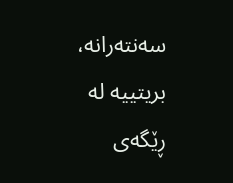سه‌نته‌رانه،‌ بريتيیه‌ له‌ ڕێگه‌ى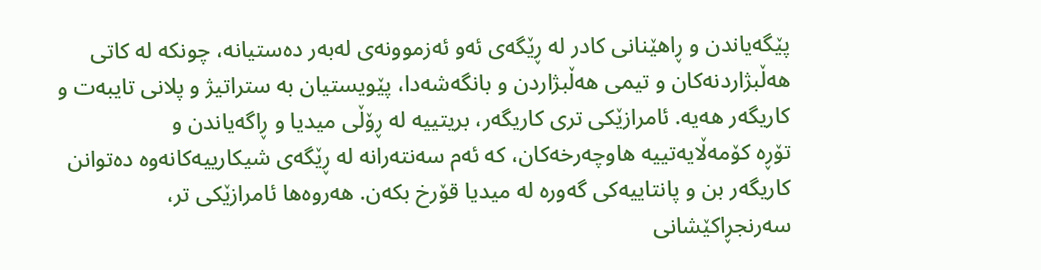پێگه‌ياندن و ڕاهێنانى كادر له‌ ڕێگه‌ى ئه‌و ئه‌زموونه‌ى له‌به‌ر ده‌ستيانه‌، چونكه‌ له‌ كاتى هه‌ڵبژاردنه‌كان و تيمى هه‌ڵبژاردن و بانگه‌شه‌دا، پێويستیان به‌ ستراتيژ و پلانى تايبه‌ت و كاريگه‌ر هه‌يه‌. ئامرازێكى ترى كاريگه‌ر، بريتيیه‌ له‌ ڕۆڵى ميديا و ڕاگه‌ياندن و تۆڕە ‌كۆمه‌ڵايه‌تیيه‌ هاوچه‌رخه‌كان، كه‌ ئه‌م سه‌نته‌رانه‌ له‌ ڕێگه‌ى شيكارييه‌كانه‌وه‌ ده‌توانن كاريگه‌ر بن و پانتاييه‌كى گه‌وره‌ له‌ ميديا قۆرخ بكه‌ن. هەروەها ئامرازێكی تر، سه‌رنجڕاكێشانى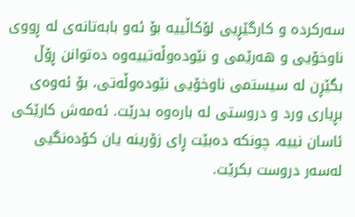سه‌ركرده‌ و كارگێڕيى لۆكاڵييه‌ بۆ ئه‌و بابه‌تانه‌ى له ‌ڕووى ناوخۆيی و هه‌رێمى و نێوده‌وڵه‌تييه‌وه‌ ده‌توانن ڕۆڵ بگێڕن له‌ سيستمى ناوخۆيى نێوده‌وڵه‌تى، بۆ ئه‌وه‌ى بڕيارى ورد و دروستى له‌ باره‌وه‌ بدرێت. ئه‌مه‌ش كارێكى ئاسان نييه، چونكه‌ ده‌بێت ڕاى زۆرينه‌ يان كۆده‌نگیى له‌سه‌ر دروست بكرێت.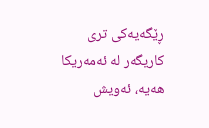ڕێگه‌يه‌كى ترى كاريگه‌ر له‌ ئه‌مەريكا هه‌يه‌، ئه‌ويش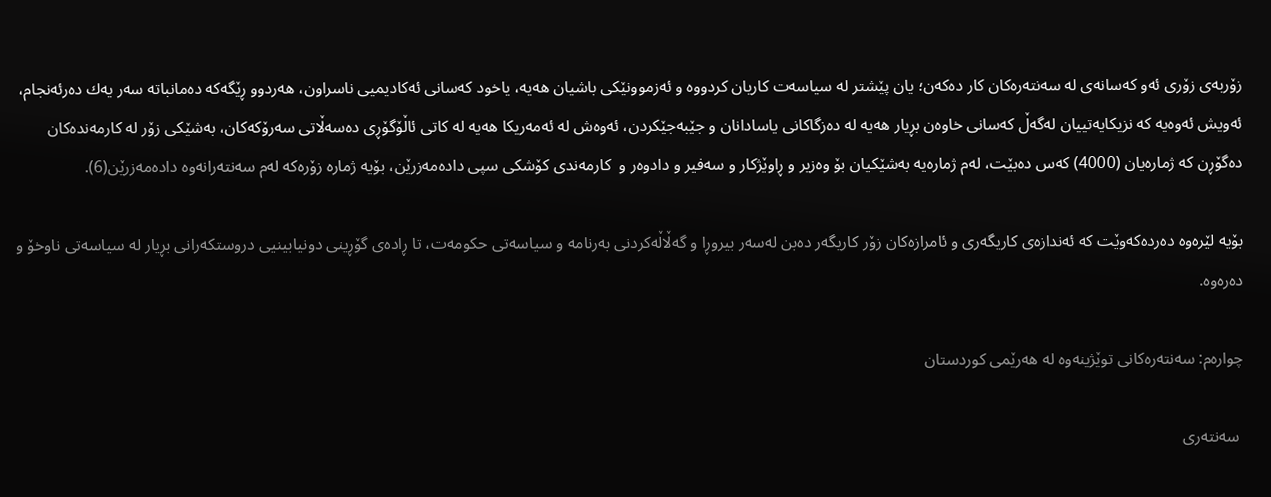زۆربه‌ى زۆرى ئه‌و كه‌سانه‌ى له‌ سه‌نته‌ره‌كان كار ده‌كه‌ن؛ يان پێشتر له‌ سياسه‌ت كاريان كردووە و ئه‌زموونێكى باشيان هه‌يه‌، ياخود كه‌سانى ئه‌كاديمیى ناسراون، هه‌ردوو ڕێگه‌كه‌ ده‌مانباته‌ سه‌ر يه‌ك ده‌رئه‌نجام، ئه‌ويش ئه‌وه‌يه‌ كه‌ نزيكايه‌تيیان له‌گه‌ڵ كه‌سانى خاوه‌ن بڕيار هه‌يه‌ له‌ ده‌زگاكانى ياسادانان و جێبه‌جێكردن، ئه‌وه‌ش له‌ ئه‌مەريكا هه‌يه‌ له ‌كاتى ئاڵۆگۆڕى ده‌سه‌ڵاتی سه‌رۆكه‌كان، به‌شێكى زۆر له‌ كارمه‌نده‌كان ده‌گۆڕن كه‌ ژماره‌يان (4000) كه‌س ده‌بێت، له‌م ژماره‌يه‌ به‌شێكيان بۆ وه‌زير و ڕاوێژكار و سه‌فير و دادوه‌ر و  كارمه‌ندى كۆشكى سپى داده‌مه‌زرێن، بۆيه‌ ژماره‌ زۆره‌كه‌ له‌م سه‌نته‌رانه‌وه‌ داده‌مه‌زرێن(6).

بۆيه‌ لێره‌وه‌ ده‌رده‌كه‌وێت كه‌ ئه‌ندازه‌ى كاريگه‌رى و ئامرازه‌كان زۆر كاريگه‌ر ده‌بن له‌سه‌ر بيروڕا و گه‌ڵاڵەكردنى به‌رنامه‌ و سياسه‌تى حكومه‌ت، تا ڕاده‌ى گۆڕينى دونيابينیى دروستكه‌رانى بڕيار له‌ سياسه‌تى ناوخۆ و ده‌ره‌وه‌.

چواره‌م: سه‌نته‌ره‌كانى توێژينه‌وه‌ له‌ هه‌رێمى كوردستان

 سه‌نته‌رى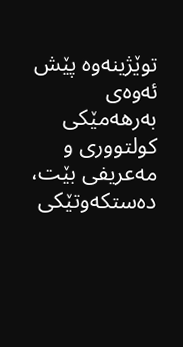توێژينه‌وه‌ پێش ئه‌وه‌ى به‌رهه‌مێكى كولتوورى و مه‌عريفى بێت، ده‌ستكه‌وتێكى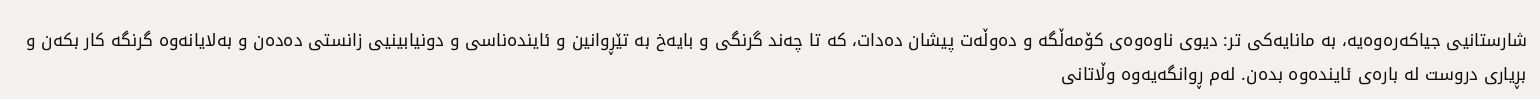شارستانیى جياكه‌ره‌وه‌يه‌، به ‌مانايه‌كى تر: ديوى ناوه‌وه‌ى كۆمه‌ڵگه ‌و ده‌وڵه‌ت پيشان ده‌دات، كه‌ تا چه‌ند گرنگى و بايه‌خ به‌ تێڕوانين و ئاينده‌ناسى و دونيابينیى زانستى ده‌ده‌ن و به‌لايانه‌وه‌ گرنگه‌ كار بكه‌ن و بڕيارى دروست له ‌باره‌ى ئاينده‌وه‌ بده‌ن. له‌م ڕوانگه‌يه‌وه‌ وڵاتانى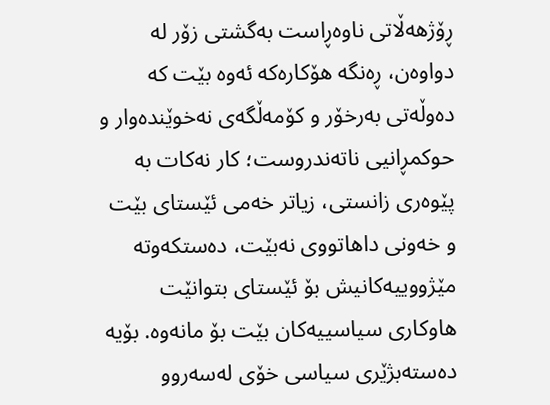ڕۆژهه‌ڵاتى ناوه‌ڕاست به‌گشتى زۆر له‌ دواوه‌ن، ڕە‌نگه‌ هۆكاره‌كه‌ ئه‌وه‌ بێت كه‌ ده‌وڵه‌تى به‌رخۆر و كۆمه‌ڵگه‌ى نه‌خوێنده‌وار و حوكمڕانیى ناته‌ندروست؛ كار نه‌كات به‌ پێوه‌رى زانستى، زياتر خه‌مى ئێستاى بێت و خه‌ونى داهاتووى نه‌بێت، ده‌ستكه‌وته‌ مێژوویيه‌كانيش بۆ ئێستاى بتوانێت هاوكارى سياسيیه‌كان بێت بۆ مانه‌وه‌. بۆيه‌ ده‌سته‌بژێرى سياسی خۆى له‌سه‌روو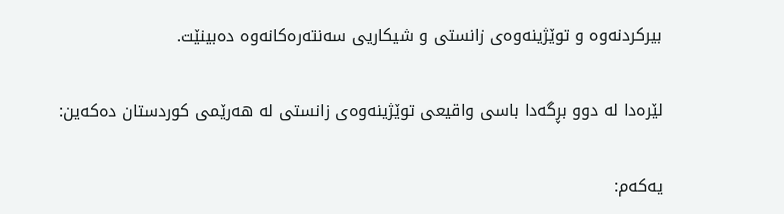بيركردنه‌وه‌ و توێژينه‌وه‌ى زانستى و شيكاریى سه‌نته‌ره‌كانه‌وه‌ ده‌بينێت.

لێره‌دا له‌ دوو بڕگه‌دا باسى واقيعى توێژينه‌وه‌ى زانستى له‌ هه‌رێمى كوردستان ده‌كه‌ين:

يه‌كه‌م: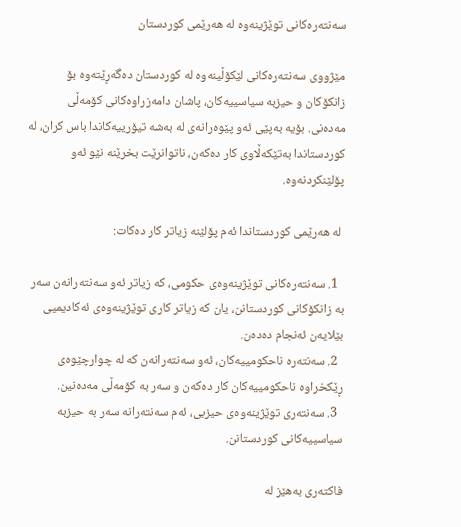سه‌نته‌ره‌كانى توێژينه‌وه‌ له‌ هه‌رێمى كوردستان

مێژووى سه‌نته‌ره‌كانى لێكۆڵينه‌وه‌ له‌ كوردستان ده‌گه‌ڕێته‌وه‌ بۆ زانكۆكان و حيزبه‌ سياسيیه‌كان، پاشان دامه‌زراوه‌كانى كۆمه‌ڵى مه‌ده‌نى. بۆيه‌ به‌پێى ئه‌و پێوه‌رانه‌ى له ‌به‌شه‌ تيۆرييه‌كاندا باس كران، له‌ كوردستاندا به‌تێكه‌ڵاوى كار ده‌كه‌ن، ناتوانرێت بخرێنه‌ نێو ئه‌و پۆلێنكردنه‌وه‌.

 له‌ هه‌رێمى كوردستاندا ئه‌م پۆلێنه‌ زياتر كار ده‌كات:

  1. سه‌نته‌ره‌كانى توێژينه‌وه‌ى حكومى، كه‌ زياتر ئه‌و سه‌نته‌رانه‌ن سه‌ر به‌ زانكۆكانى كوردستانن، يان كە زياتر كارى توێژينه‌وه‌ى ئه‌كاديمیى بێلايه‌ن ئه‌نجام ده‌ده‌ن.
  2. سه‌نته‌ره‌ ناحكوميیه‌كان، ئه‌و سه‌نته‌رانه‌ن كه‌ له‌ چوارچێوه‌ى ڕێكخراوه‌ ناحكومیيه‌كان كار ده‌كه‌ن و سه‌ر به‌ كۆمه‌ڵى مه‌ده‌نين.
  3. سه‌نته‌رى توێژينه‌وه‌ى حيزبى، ئه‌م سه‌نته‌رانه‌ سه‌ر به‌ حيزبه‌ سياسيیه‌كانى كوردستانن.

فاكته‌رى به‌هێز له‌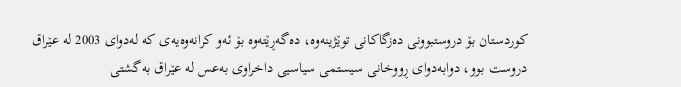كوردستان بۆ دروستبوونى ده‌زگاكانى توێژينه‌وه‌، ده‌گه‌ڕێته‌وه‌ بۆ ئه‌و كرانه‌وه‌یەی كه‌ له‌دواى 2003 له‌ عێراق دروست بوو، دوابه‌دواى ڕووخانى سيستمى سياسیی داخراوى به‌عس له‌ عێراق به‌گشتى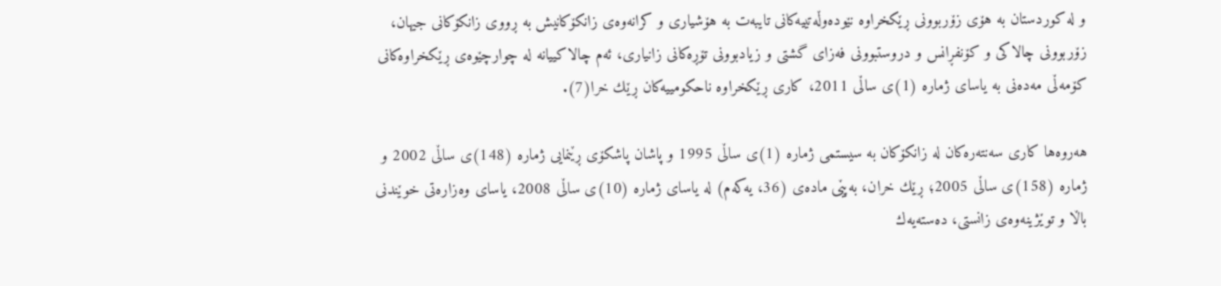و له‌ كوردستان به‌ هۆى زۆربوونى ڕێكخراوه‌ نێوده‌وڵه‌تيیه‌كانی تايبه‌ت به‌ هۆشيارى و كرانه‌وه‌ى زانكۆكانيش به‌ ڕووی زانكۆكانى جيهان، زۆربوونى چالاكى و كۆنفڕانس و دروستبوونى فه‌زاى گشتى و زيادبوونى تۆڕە‌كانى زانيارى، ئه‌م چالاكيیانه‌ له‌ چوارچێوه‌ى ڕێكخراوه‌كانى كۆمه‌ڵى مه‌ده‌نى به‌ ياساى ژماره‌ (1)ى ساڵى 2011، كارى ڕێكخراوه‌ ناحكومیيه‌كان ڕێك خرا(7).

هه‌روه‌ها كارى سه‌نته‌ره‌كان له‌ زانكۆكان به‌ سيستمى ژماره‌ (1)ى ساڵى 1995 و پاشان پاشكۆى ڕێنمايی ژماره‌ (148)ی ساڵى 2002 و ژماره‌ (158)ی ساڵى 2005؛ ڕێك خران، به‌پێى ماده‌ى (36، يه‌كه‌م) له‌ ياساى ژماره‌ (10)ی ساڵى 2008، ياساى وه‌زاره‌تى خوێندنى باڵا و توێژينه‌وه‌ى زانستى، ده‌سته‌يه‌ك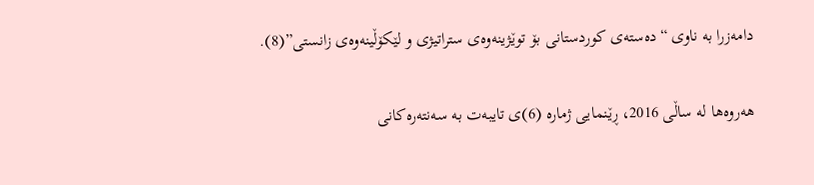دامه‌زرا به‌ ناوى “ده‌سته‌ى كوردستانى بۆ توێژينه‌وه‌ى ستراتيژى و لێكۆڵينه‌وه‌ى زانستى”(8).

هه‌روه‌ها له‌ ساڵى 2016، ڕێنمايى ژماره‌ (6)ی تايبه‌ت به‌ سه‌نته‌ره‌كانى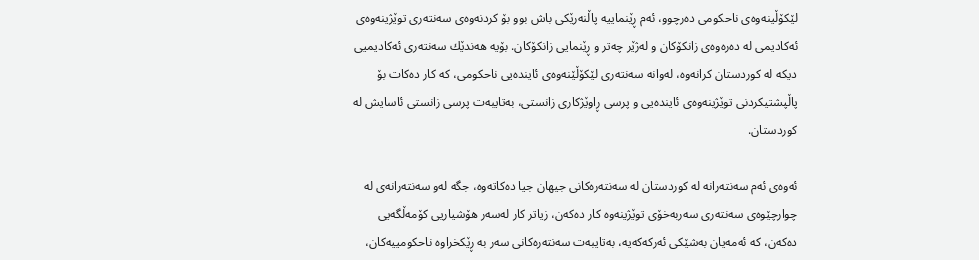لێكۆڵينه‌وه‌ى ناحكومى ده‌رچوو، ئه‌م ڕێنماييه‌ پاڵنه‌رێكى باش بوو بۆ كردنه‌وه‌ى سه‌نته‌رى توێژينه‌وه‌ى ئه‌كاديمى له‌ ده‌ره‌وه‌ى زانكۆكان و له‌ژێر چه‌تر و ڕێنمايى زانكۆكان. بۆيه‌ هه‌ندێك سه‌نته‌رى ئه‌كاديمیى دیكە له‌ كوردستان كرانه‌وه‌، له‌وانه‌ سه‌نته‌ری لێكۆڵێنه‌وه‌ى ئاينده‌يى ناحكومی، كه‌ كار ده‌كات بۆ پاڵپشتيكردنى توێژينه‌وه‌ى ئاينده‌يى و پرسى ڕاوێژكارى زانستى، به‌تايبه‌ت پرسى زانستى ئاسايش له‌ كوردستان.

ئه‌وه‌ى ئه‌م سه‌نته‌رانه‌ له‌ كوردستان له‌ سه‌نته‌ره‌كانى جيهان جيا ده‌كاته‌وه‌، جگه‌ له‌و سه‌نته‌رانه‌ى له‌ چوارچێوه‌ى سه‌نته‌رى سه‌ربه‌خۆى توێژينه‌وه‌ كار ده‌كه‌ن، زياتر كار له‌سه‌ر هۆشياریى كۆمه‌ڵگه‌يى ده‌كه‌ن، كه ‌ئه‌مه‌يان به‌شێكى ئه‌ركه‌كه‌يه‌، به‌تايبه‌ت سه‌نته‌ره‌كانى سه‌ر به‌ ڕێكخراوه‌ ناحكومیيه‌كان،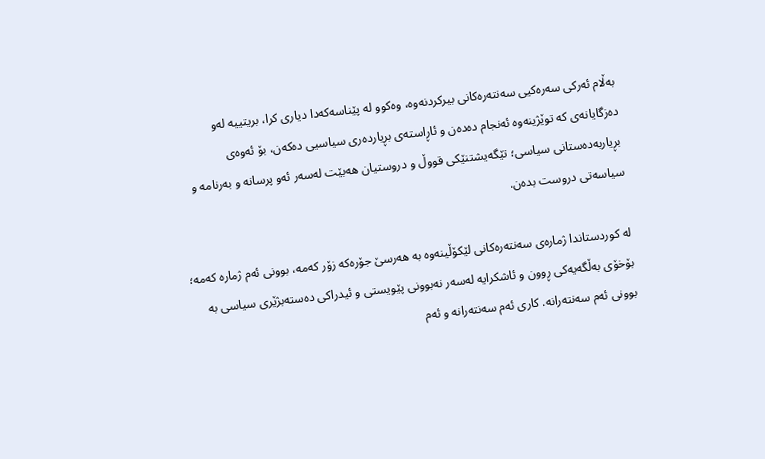به‌ڵام ئه‌ركى سه‌ره‌كیى سه‌نته‌ره‌كانى بيركردنه‌وه‌، وه‌كوو له‌ پێناسه‌كه‌دا دياری كرا، بريتيیه‌ له‌و ده‌زگايانه‌ى كه‌ توێژينه‌وه‌ ئه‌نجام ده‌ده‌ن و ئاڕاسته‌ى بڕيارده‌رى سياسیى ده‌كه‌ن، بۆ ئه‌وه‌ى بڕياربه‌ده‌ستانى سياسى؛ تێگه‌يشتنێكى قووڵ و دروستيان هه‌بێت له‌سه‌ر ئه‌و پرسانه‌ و به‌رنامه ‌و سياسه‌تى دروست بده‌ن.

له‌ كوردستاندا ژماره‌ى سه‌نته‌ره‌كانى لێكۆڵينه‌وه‌ به‌ هه‌رسێ جۆره‌كه‌‌ زۆر كه‌مه‌، بوونى ئه‌م ژماره‌ كه‌مه‌؛ بۆخۆى به‌ڵگه‌يه‌كى ڕوون و ئاشكرايه‌ له‌سه‌ر نه‌بوونى پێويستى و ئيدراكى ده‌سته‌بژێرى سياسى به‌ بوونى ئه‌م سه‌نته‌رانه‌. كارى ئه‌م سه‌نته‌رانه‌ و ئه‌م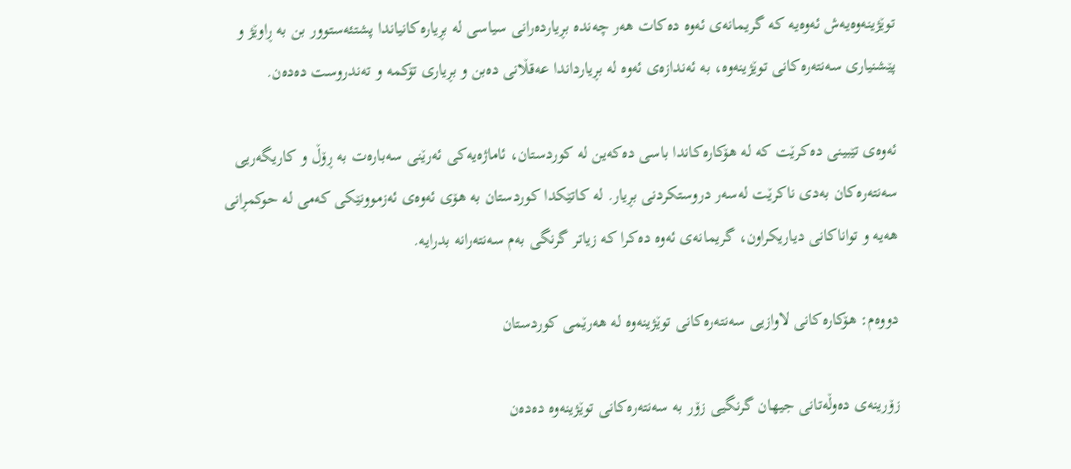توێژينه‌وه‌يه‌ش ئه‌وه‌يه‌ كه‌ گريمانه‌ى ئه‌وه‌ ده‌كات هه‌ر چه‌نده‌ بڕيارده‌رانى سياسى له‌ بڕياره‌كانياندا پشتئه‌ستوور بن به‌ ڕاوێژ و پێشنيارى سه‌نته‌ره‌كانى توێژينه‌وه‌، به‌ ئه‌ندازه‌ى ئه‌وه‌ له‌ بڕيارداندا عه‌قڵانى ده‌بن و بڕيارى تۆكمه ‌و ته‌ندروست ده‌ده‌ن.

ئه‌وه‌ى تێبينى ده‌كرێت كه‌ له‌ هۆكاره‌كاندا باسى ده‌كه‌ين له‌ كوردستان، ئاماژەيه‌كى ئه‌رێنى سه‌باره‌ت به‌ ڕۆڵ و كاريگه‌ریى سه‌نته‌ره‌كان به‌دی ناكرێت له‌سه‌ر دروستكردنى بڕيار. له‌ كاتێكدا كوردستان به‌ هۆى ئه‌وه‌ى ئه‌زموونێكى كه‌مى له‌ حوكمڕانى هه‌يه ‌و تواناكانى دياريكراون، گريمانه‌ى ئه‌وه‌ ده‌كرا كه ‌زياتر گرنگى به‌م سه‌نته‌رانه‌ بدرايه‌.

دووه‌م: هۆكاره‌كانى لاوازیى سه‌نته‌ره‌كانى توێژينه‌وه‌ له‌ هه‌رێمى كوردستان

زۆرينه‌ى ده‌وڵه‌تانى جيهان گرنگیى زۆر به‌ سه‌نته‌ره‌كانى توێژينه‌وه‌ ده‌ده‌ن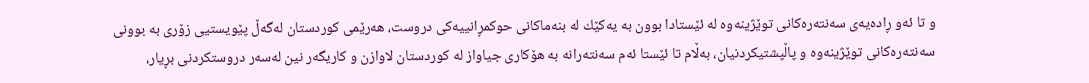و تا ئه‌و ڕاده‌يه‌ى سه‌نته‌ره‌كانى توێژينه‌وه‌ له‌ ئێستادا بوون‌ به‌ يه‌كێك له‌ بنه‌ماكانى حوكمڕانيیه‌كى دروست، هه‌رێمى كوردستان له‌گه‌ڵ پێويستیى زۆرى به‌ بوونى سه‌نته‌ره‌كانى توێژينه‌وه‌ و پاڵپشتيكردنيان، به‌ڵام تا ئێستا ئه‌م سه‌نته‌رانه‌ به‌ هۆكارى جياواز له ‌كوردستان لاوازن و كاريگه‌ر نين له‌سه‌ر دروستكردنى بڕيار،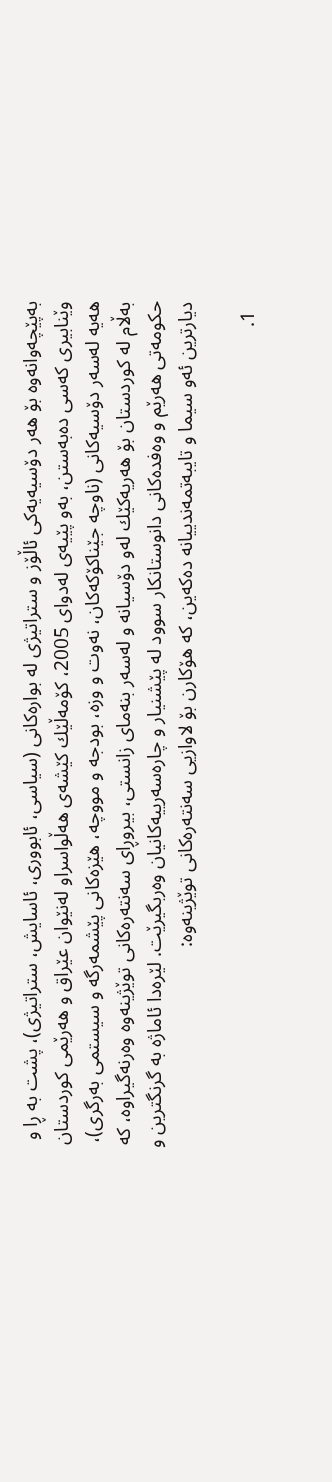به‌پێچه‌وانه‌وه‌ بۆ هه‌ر دۆسيه‌يه‌كى ئاڵۆز و ستراتيژى له‌ بواره‌كانى (سياسى، ئابوورى، ئاسايش، ستراتيژى)، پشت به‌ ڕا و وێنابيرى كه‌سى ده‌به‌ستن، به‌و پێيه‌ى له‌دواى 2005، كۆمه‌ڵێك كێشه‌ى هه‌ڵواسراو لەنێوان عێراق و هه‌رێمى كوردستان هه‌يه‌ له‌سه‌ر دۆسيه‌كانى (ناوچه‌ جێناكۆكه‌كان، نه‌وت و وزه‌، بودجه‌ و مووچه، هێزه‌كانى پێشمه‌رگه ‌و سيستمى به‌رگرى)، به‌ڵام له‌ كوردستان بۆ هه‌ريه‌كێك له‌و دۆسيانه‌ و له‌سه‌ر بنه‌ماى زانستى، بيروڕاى سه‌نته‌ره‌كانى توێژينه‌وه‌ وه‌رنه‌گيراوه‌، كه‌ حكومه‌تى هه‌رێم و وه‌فده‌كانى دانوستانكار سوود له‌ پێشنيار و چاره‌سه‌رييه‌كانيان وه‌ربگيرێت. لێره‌دا ئاماژە به‌ گرنگترين و ديارترين ئه‌و سيما و تايبه‌تمه‌ندييانه‌ ده‌كەین، كه‌ هۆكارن بۆ لاوازیى سه‌نتەره‌كانى توێژينه‌وه‌:

  1.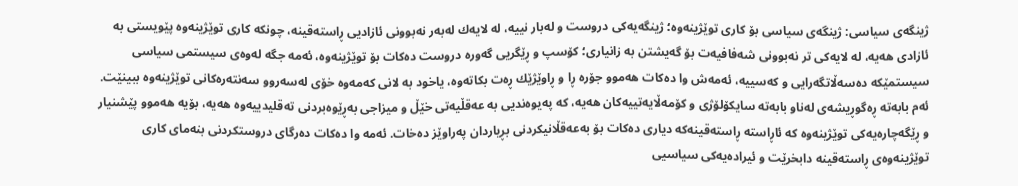ژينگه‌ى سياسى: ژينگه‌ى سياسى بۆ كارى توێژينه‌وه‌؛ ژينگه‌يه‌كى دروست و له‌بار نيیه‌، له‌ لايه‌ك له‌به‌ر نه‌بوونى ئازادیى ڕاسته‌قينه‌، چونكه‌ كارى توێژينه‌وه‌ پێويستى به‌ ئازادى هه‌يه‌، له‌ لايه‌كى تر نه‌بوونى شه‌فافيه‌ت بۆ گه‌يشتن به‌ زانيارى؛ كۆسپ و ڕێگریى گه‌وره‌ دروست ده‌كات بۆ توێژينه‌وه‌، ئه‌مه‌ جگه‌ له‌وه‌ى سيستمى سياسى سيستمێكه‌ ده‌سه‌ڵاتگه‌رايى و كه‌سيیه‌، ئه‌مه‌ش وا ده‌كات هه‌موو جۆره‌ ڕا و ڕاوێژێك ڕە‌ت بكاته‌وه، ياخود به ‌لانى كه‌مه‌وه‌ خۆى له‌سه‌روو سه‌نته‌ره‌كانى توێژينه‌وه‌ ببينێت. ئه‌م بابه‌ته‌ ڕەگوڕیشه‌ى له‌ناو بابه‌ته‌ سايكۆلۆژى و كۆمه‌ڵايه‌تيیه‌كان هه‌يه‌، كه‌ په‌يوه‌ندیى به‌ عه‌قڵيه‌تى خێڵ و ميزاجى به‌ڕێوه‌بردنى ته‌قليديیه‌وه‌ هه‌يه‌، بۆيه‌ هه‌موو پێشنيار و ڕێگه‌چاره‌يه‌كى توێژينه‌وه‌ كه‌ ئاڕاسته‌ ڕاسته‌قينه‌كه‌ ديارى ده‌كات بۆ به‌عەقڵانيكردنی بڕياردان په‌راوێز ده‌خات. ئه‌مه‌ وا ده‌كات ده‌رگاى دروستكردنى بنه‌ماى كارى توێژينه‌وه‌ى ڕاسته‌قينه‌ دابخرێت و ئيراده‌يه‌كى سياسیى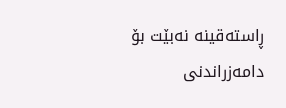ڕاسته‌قينه‌ نه‌بێت بۆ دامه‌زراندنى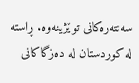سه‌نته‌ره‌كانى توێژينه‌وه‌. ڕاسته‌ له‌ كوردستان له‌ ده‌زگاكانى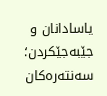ياسادانان و جێبه‌جێكردن؛ سه‌نته‌ره‌كان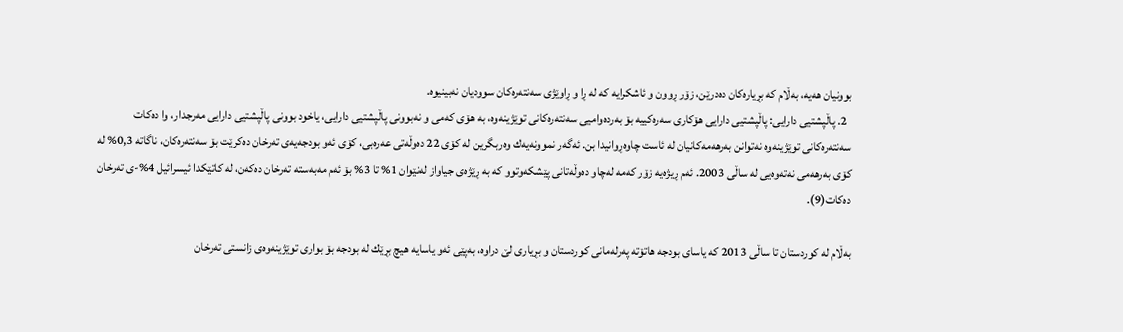بوونيان هه‌يه‌، به‌ڵام كه‌ بڕياره‌كان ده‌درێن، زۆر ڕوون و ئاشكرايه‌ كه‌ له ‌ڕا و ڕاوێژى سه‌نته‌ره‌كان سووديان نه‌بينيوه‌.
  2. پاڵپشتیى دارايی: پاڵپشتیى دارايى هۆكارى سه‌ره‌كييه‌ بۆ به‌رده‌وامیى سه‌نته‌ره‌كانى توێژينه‌وه‌، به ‌هۆى كه‌مى و نه‌بوونى پاڵپشتیى دارايى، ياخود بوونى پاڵپشتیى دارايى مه‌رجدار، وا ده‌كات سه‌نته‌ره‌كانى توێژينه‌وه‌ نه‌توانن به‌رهه‌مه‌كانيان له‌ ئاست چاوه‌ڕوانیدا بن. ئه‌گه‌ر نموونەیە‌ك وه‌ربگرين له‌ كۆى 22 ده‌وڵه‌تى عه‌ره‌بى، كۆى ئه‌و بودجه‌يه‌ى ته‌رخان ده‌كرێت بۆ سه‌نته‌ره‌كان، ناگاته ‌0,3% له‌ كۆى به‌رهه‌مى نه‌ته‌وه‌یی له‌ ساڵى 2003. ئه‌م ڕيژە‌يه‌ زۆر كه‌مه‌ له‌چاو ده‌وڵه‌تانى پێشكه‌وتوو كه‌ به‌ ڕێژەى جياواز له‌نێوان 1% تا 3% بۆ ئه‌م مه‌به‌سته‌ ته‌رخان ده‌كه‌ن، له‌ كاتێكدا ئيسرائيل 4%-ی ته‌رخان ده‌كات(9).

به‌ڵام له‌ كوردستان تا ساڵى 2013 كه‌ ياساى بودجه‌ هاتۆته‌ په‌رله‌مانى كوردستان و بڕيارى لێ دراوه‌، به‌پێى ئه‌و ياسايه‌ هيچ بڕێك له‌ بودجه‌ بۆ بوارى توێژينه‌وه‌ى زانستى ته‌رخان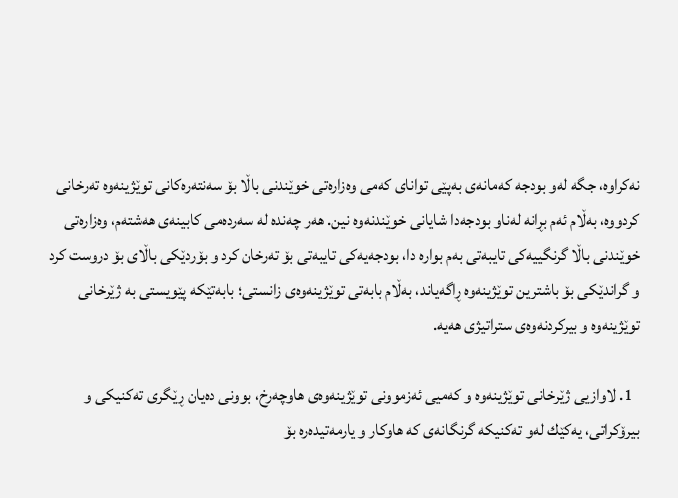نه‌كراوه‌، جگە له‌و بودجه‌ كه‌مانه‌ى به‌پێى تواناى كه‌مى وه‌زاره‌تى خوێندنى باڵا بۆ سه‌نته‌ره‌كانى توێژينه‌وه‌ ته‌رخانى كردووه‌، به‌ڵام ئه‌م بڕانه‌ له‌ناو بودجه‌دا شايانى خوێندنه‌وه‌ نين. هه‌ر چه‌نده‌ له ‌سه‌رده‌مى كابينه‌ى هه‌شته‌م، وه‌زاره‌تى خوێندنى باڵا گرنگيیه‌كى تايبه‌تى به‌م بواره‌ دا، بودجه‌يه‌كى تايبه‌تى بۆ ته‌رخان كرد و بۆردێكى باڵاى بۆ دروست كرد و گراندێكى بۆ باشترين توێژينه‌وه‌ ڕاگه‌ياند، به‌ڵام بابه‌تى توێژينه‌وه‌ى زانستى؛ بابه‌تێكه‌ پێويستى به‌ ژێرخانى توێژينه‌وه‌ و بيركردنه‌وه‌ى ستراتيژى هه‌يه‌.

  1. لاوازیى ژێرخانى توێژينه‌وه‌ و كه‌میى ئه‌زموونى توێژينه‌وه‌ى هاوچه‌رخ، بوونى ده‌يان ڕێگرى ته‌كنيكى و بيرۆكراتى، يه‌كێك له‌و ته‌كنيكه‌ گرنگانه‌ى كه‌ هاوكار و يارمه‌تيده‌ره بۆ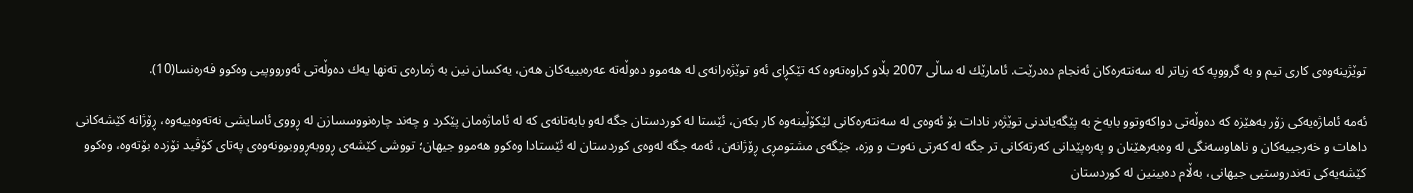توێژينه‌وه‌ی كارى تيم و به‌ گرووپه‌ كه‌ زياتر له‌ سه‌نته‌ره‌كان ئه‌نجام ده‌درێت. ئامارێك له‌ ساڵى 2007 بڵاو كراوه‌ته‌وه‌ كه‌ تێكڕاى ئه‌و توێژەرانه‌ى له‌ هه‌موو ده‌وڵه‌ته‌ عه‌ره‌بيیه‌كان هه‌ن، يه‌كسان نين به‌ ژماره‌ى ته‌نها يه‌ك ده‌وڵه‌تى ئه‌ورووپیى وه‌كوو فه‌ره‌نسا(10).

ئه‌مه ئاماژەيه‌كى زۆر به‌هێزه‌ كه‌ ده‌وڵه‌تى دواكه‌وتوو بايه‌خ به‌ پێگه‌ياندنى توێژە‌ر نادات بۆ ئه‌وه‌ى له ‌سه‌نته‌ره‌كانى لێكۆڵينه‌وه‌ كار بكه‌ن، ئێستا له‌ كوردستان جگه‌ له‌و بابه‌تانه‌ى كه ‌له‌ ئاماژەمان پێكرد و چه‌ند چاره‌نووسسازن له‌ ڕووى ئاسايشى نه‌ته‌وه‌ييه‌وه‌، ڕۆژانه‌ كێشه‌كانى داهات و خه‌رجيیه‌كان و ناهاوسه‌نگى له‌ وه‌به‌رهێنان و په‌ره‌پێدانى كه‌رته‌كانى تر جگه ‌له‌ كه‌رتى نه‌وت و وزه‌، جێگه‌ى مشتومڕى ڕۆژانه‌ن، ئه‌مه‌ جگه‌ له‌وه‌ى كوردستان له‌ ئێستادا وه‌كوو هه‌موو جيهان؛ تووشی كێشه‌ى ڕووبه‌ڕووبوونه‌وه‌ى په‌تاى كۆڤيد نۆزده‌ بۆته‌وه‌، وه‌كوو كێشه‌يه‌كى ته‌ندروستیى جيهانى، به‌ڵام ده‌بينين له‌ كوردستان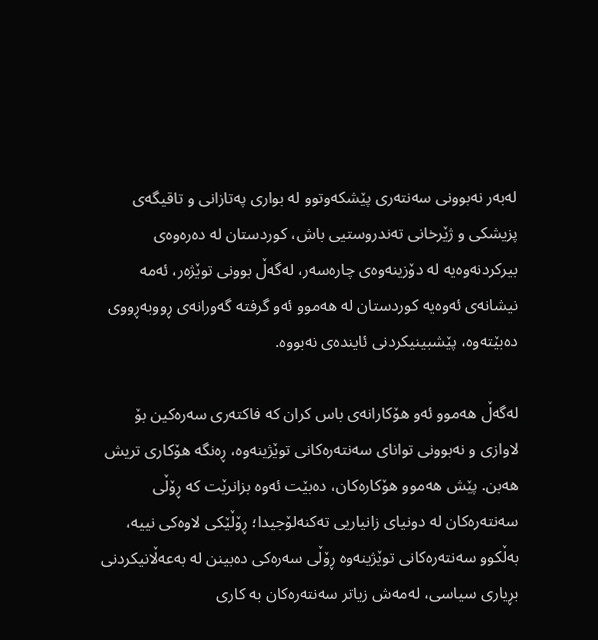له‌به‌ر نه‌بوونى سه‌نته‌رى پێشكه‌وتوو له‌ بوارى په‌تازانى و تاقيگه‌ى پزيشكى و ژێرخانى ته‌ندروستیى باش، كوردستان له ‌ده‌ره‌وه‌ى بيركردنه‌وه‌يه‌ له‌ دۆزينه‌وه‌ى چاره‌سه‌ر، له‌گه‌ڵ بوونى توێژە‌ر، ئه‌مه‌ نيشانه‌ى ئه‌وه‌يه‌ كوردستان له‌ هه‌موو ئه‌و گرفته‌ گه‌ورانه‌ى ڕووبه‌ڕووى ده‌بێته‌وه‌، پێشبينیكردنى ئاينده‌ى نه‌بووه‌.

له‌گه‌ڵ هه‌موو ئەو هۆكارانه‌ى باس كران كه‌ فاكته‌رى سه‌ره‌كين بۆ لاوازى و نه‌بوونى تواناى سه‌نته‌ره‌كانى توێژينه‌وه‌، ڕە‌نگه‌ هۆكارى تريش هه‌بن. پێش هه‌موو هۆكاره‌كان، ده‌بێت ئه‌وه‌ بزانرێت كه ‌ڕۆڵى سه‌نته‌ره‌كان له‌ دونياى زانياریى ته‌كنه‌لۆجيدا؛ ڕۆڵێكى لاوه‌كى نييه‌، به‌ڵكوو سه‌نته‌ره‌كانى توێژينه‌وه‌ ڕۆڵى سه‌ره‌كى ده‌بينن له‌ به‌عه‌ڵانيكردنى بڕيارى سياسى، له‌مه‌ش زياتر سه‌نته‌ره‌كان به ‌كارى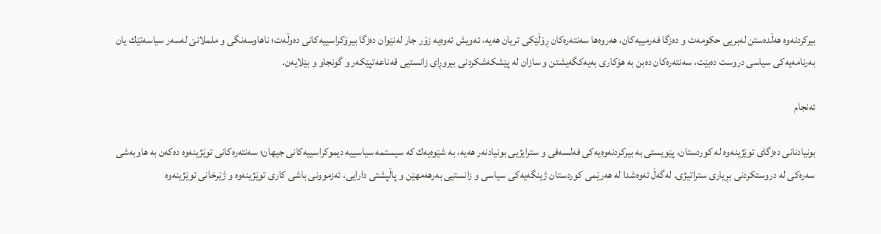بيركردنه‌وه‌ هه‌ڵده‌ستن له‌بریى حكومه‌ت و ده‌زگا فەرمییەكان، هه‌روه‌ها سه‌نته‌ره‌كان ڕۆڵێكى تريان هه‌يه‌، ئه‌ويش ئه‌وه‌يه‌ زۆر جار له‌نێوان ده‌زگا بيرۆكراسیيه‌كانى ده‌وڵه‌ت؛ ناهاوسه‌نگى و ململانێ له‌سه‌ر سياسه‌تێك يان به‌رنامه‌يه‌كى سياسى دروست ده‌بێت، سه‌نته‌ره‌كان ده‌بن به‌ هۆكارى به‌يه‌كگه‌يشتن و سازان له‌ پێشكه‌شكردنى بيروڕاى زانستیى قه‌ناعه‌تپێكه‌ر و گونجاو و بێلايه‌ن.

ئه‌نجام

بونيادنانى ده‌زگاى توێژينه‌وه‌ له‌ كوردستان، پێويستى به‌ بيركردنه‌وه‌يه‌كى فه‌لسه‌فى و سترايژیى بونيادنه‌ر هه‌يه‌، به‌ شێوه‌يه‌ك كه ‌سيستمه‌ سياسیيه‌ ديموكراسيیه‌كانى جيهان؛ سه‌نته‌ره‌كانى توێژينه‌وه‌ ده‌كه‌ن به‌ هاوبه‌شى سه‌ره‌كى له‌ دروستكردنى بڕيارى ستراتيژى. له‌گه‌ڵ ئه‌وه‌شدا له‌ هه‌رێمى كوردستان ژينگه‌يه‌كى سياسی و زانستیى به‌رهه‌مهێن و پاڵپشتى دارايى، ئه‌زموونى باشى كارى توێژينه‌وه‌ و ژێرخانى توێژينه‌وه‌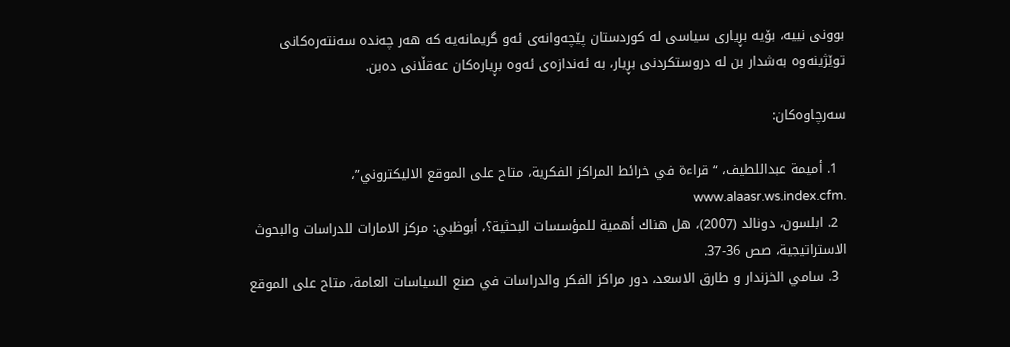بوونى نييه‌، بۆيه‌ بڕيارى سياسى له‌ كوردستان پێچە‌وانه‌ى ئه‌و گريمانه‌يه‌ كه‌ هه‌ر چه‌نده‌ سه‌نته‌ره‌كانى توێژينه‌وه‌ به‌شدار بن له‌ دروستكردنى بڕيار، به ‌ئه‌ندازه‌ى ئه‌وه‌ بڕياره‌كان عه‌قڵانى ده‌بن.

سه‌رچاوه‌كان:

  1. أميمة عبداللطيف، “قراءة في خرائط المراكز الفكرية، متاح على الموقع الاليكتروني”، .www.alaasr.ws.index.cfm
  2. ابلسون، دونالد (2007)، هل هناك أهمية للمؤسسات البحثية؟، أبوظبي: مركز الامارات للدراسات والبحوث الاستراتيجية، صص 36-37.
  3. سامي الخزندار و طارق الاسعد، دور مراكز الفكر والدراسات في صنع السياسات العامة، متاح على الموقع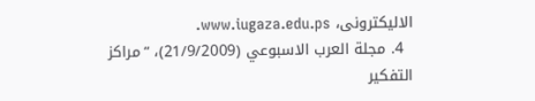الاليكترونى، www.iugaza.edu.ps.
  4. مجلة العرب الاسبوعي (21/9/2009)، “مراكز التفكير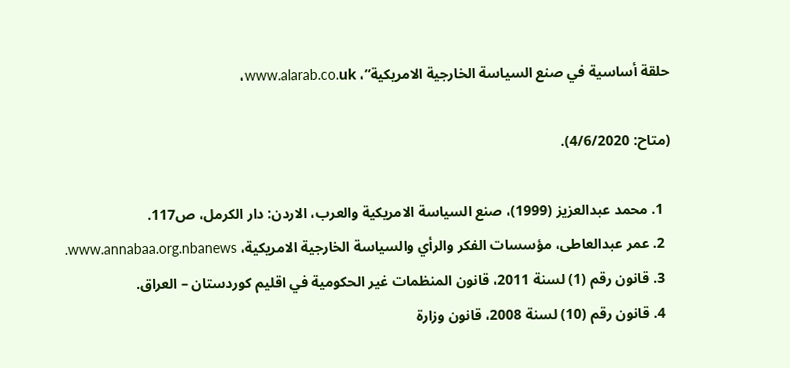حلقة أساسية في صنع السياسة الخارجية الامريكية”، www.alarab.co.uk،

(متاح: 4/6/2020).

  1. محمد عبدالعزيز (1999)، صنع السياسة الامريكية والعرب، الاردن: دار الكرمل، ص117.
  2. عمر عبدالعاطى، مؤسسات الفكر والرأي والسياسة الخارجية الامريكية، www.annabaa.org.nbanews.
  3. قانون رقم (1) لسنة 2011، قانون المنظمات غير الحكومية في اقليم كوردستان – العراق.
  4. قانون رقم (10) لسنة 2008، قانون وزارة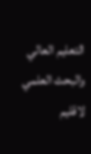التعليم العالي والبحث العلمي لاقليم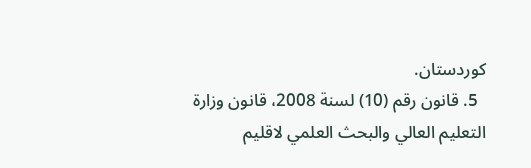كوردستان.
  5. قانون رقم (10) لسنة 2008، قانون وزارة التعليم العالي والبحث العلمي لاقليم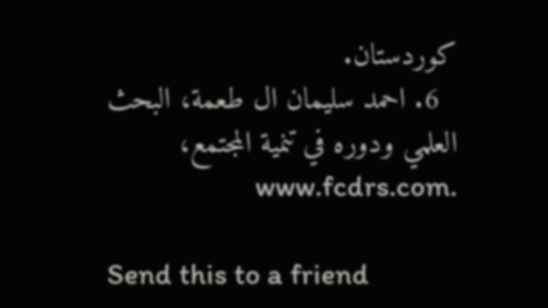كوردستان.
  6. احمد سليمان ال طعمة، البحث العلمي ودوره في تنمية المجتمع، .www.fcdrs.com

Send this to a friend